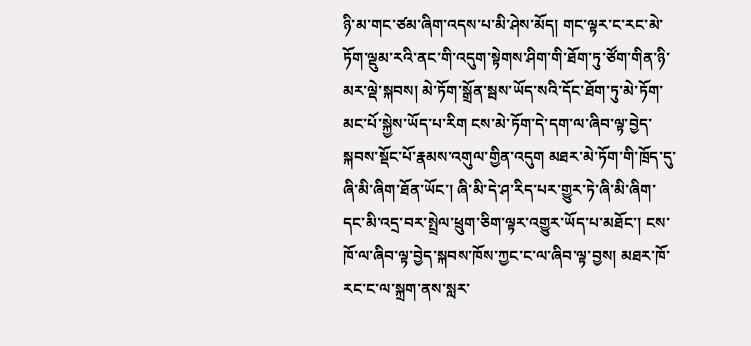ཉི་མ་གང་ཙམ་ཞིག་འདས་པ་མི་ཤེས་མོད། གང་ལྟར་ང་རང་མེ་ཏོག་ལྡུམ་རའི་ནང་གི་འདུག་སྟེགས་ཤིག་གི་ཐོག་ཏུ་ཙོག་གིན་ཉི་མར་ལྡེ་སྐབས། མེ་ཏོག་སྒྲོན་སྦས་ཡོད་སའི་དོང་ཐོག་ཏུ་མེ་ཏོག་མང་པོ་སྐྱེས་ཡོད་པ་རིག ངས་མེ་ཏོག་དེ་དག་ལ་ཞིབ་ལྟ་བྱེད་སྐབས་སྡོང་པོ་རྣམས་འགུལ་གྱིན་འདུག མཐར་མེ་ཏོག་གི་ཁྲོད་དུ་ཞི་མི་ཞིག་ཐོན་ཡོང་། ཞི་མི་དེ་ཤ་རིད་པར་གྱུར་ཏེ་ཞི་མི་ཞིག་དང་མི་འདྲ་བར་སྤྲེལ་ཕྲུག་ཅིག་ལྟར་འགྱུར་ཡོད་པ་མཐོང་། ངས་ཁོ་ལ་ཞིབ་ལྟ་བྱེད་སྐབས་ཁོས་ཀྱང་ང་ལ་ཞིབ་ལྟ་བྱས། མཐར་ཁོ་རང་ང་ལ་སྐྲག་ནས་སླར་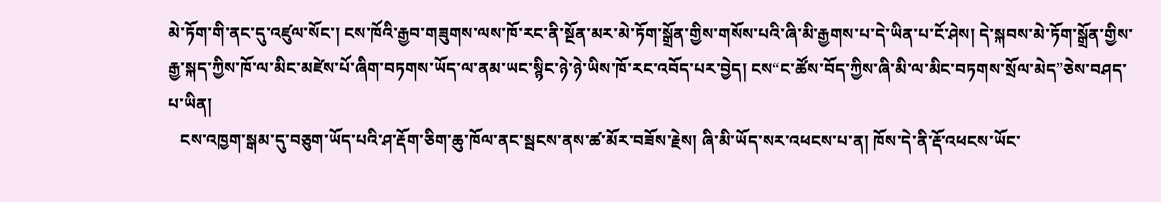མེ་ཏོག་གི་ནང་དུ་འཛུལ་སོང་། ངས་ཁོའི་རྒྱབ་གཟུགས་ལས་ཁོ་རང་ནི་སྔོན་མར་མེ་ཏོག་སྒྲོན་གྱིས་གསོས་པའི་ཞི་མི་རྒྱགས་པ་དེ་ཡིན་པ་ངོ་ཤེས། དེ་སྐབས་མེ་ཏོག་སྒྲོན་གྱིས་རྒྱ་སྐད་ཀྱིས་ཁོ་ལ་མིང་མཛེས་པོ་ཞིག་བཏགས་ཡོད་ལ་ནམ་ཡང་སྙིང་ཉེ་ཉེ་ཡིས་ཁོ་རང་འབོད་པར་བྱེད། ངས“ང་ཚོས་བོད་ཀྱིས་ཞི་མི་ལ་མིང་བཏགས་སྲོལ་མེད”ཅེས་བཤད་པ་ཡིན།
   ངས་འཁྱག་སྒམ་དུ་བཅུག་ཡོད་པའི་ཤ་རྡོག་ཅིག་ཆུ་ཁོལ་ནང་སྦངས་ནས་ཚ་མོར་བཟོས་རྗེས། ཞི་མི་ཡོད་སར་འཕངས་པ་ན། ཁོས་དེ་ནི་རྡོ་འཕངས་ཡོང་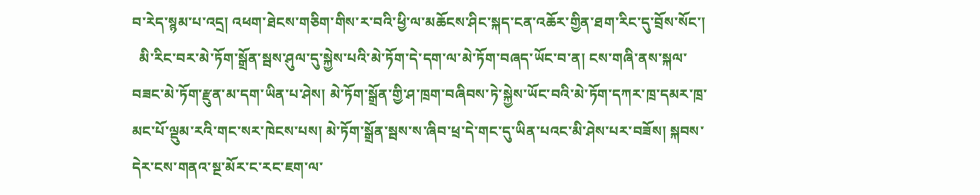བ་རེད་སྙམ་པ་འདྲ། འཕག་ཐེངས་གཅིག་གིས་ར་བའི་ཕྱི་ལ་མཆོངས་ཤིང་སྐད་ངན་འཆོར་གྱིན་ཐག་རིང་དུ་བྲོས་སོང་།
  མི་རིང་བར་མེ་ཏོག་སྒྲོན་སྦས་ཤུལ་དུ་སྐྱེས་པའི་མེ་ཏོག་དེ་དག་ལ་མེ་ཏོག་བཞད་ཡོང་བ་ན། ངས་གཞི་ནས་སྐལ་བཟང་མེ་ཏོག་རྫུན་མ་དག་ཡིན་པ་ཤེས། མེ་ཏོག་སྒྲོན་གྱི་ཤ་ཁྲག་བཞིབས་ཏེ་སྐྱེས་ཡོང་བའི་མེ་ཏོག་དཀར་ཁྲ་དམར་ཁྲ་མང་པོ་ལྡུམ་རའི་གང་སར་ཁེངས་པས། མེ་ཏོག་སྒྲོན་སྦས་ས་ཞིབ་ཕྲ་དེ་གང་དུ་ཡིན་པའང་མི་ཤེས་པར་བཟོས། སྐབས་དེར་ངས་གནའ་སྔ་མོར་ང་རང་ཇག་ལ་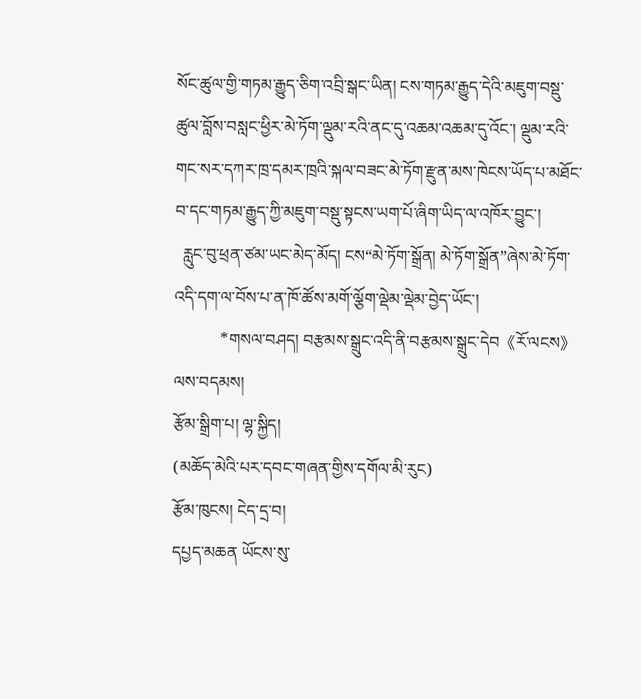སོང་ཚུལ་གྱི་གཏམ་རྒྱུད་ཅིག་འབྲི་སྒང་ཡིན། ངས་གཏམ་རྒྱུད་དེའི་མཇུག་བསྡུ་ཚུལ་བློས་བསླང་ཕྱིར་མེ་ཏོག་ལྡུམ་རའི་ནང་དུ་འཆམ་འཆམ་དུ་འོང་། ལྡུམ་རའི་གང་སར་དཀར་ཁྲ་དམར་ཁྲའི་སྐལ་བཟང་མེ་ཏོག་རྫུན་མས་ཁེངས་ཡོད་པ་མཐོང་བ་དང་གཏམ་རྒྱུད་ཀྱི་མཇུག་བསྡུ་སྟངས་ཡག་པོ་ཞིག་ཡིད་ལ་འཁོར་བྱུང་།
  རླུང་བུ་ཕྲན་ཙམ་ཡང་མེད་མོད། ངས“མེ་ཏོག་སྒྲོན། མེ་ཏོག་སྒྲོན”ཞེས་མེ་ཏོག་འདི་དག་ལ་བོས་པ་ན་ཁོ་ཚོས་མགོ་ལྕོག་ལྡེམ་ལྡེམ་བྱེད་ཡོང་།
           *གསལ་བཤད། བརྩམས་སྒྲུང་འདི་ནི་བརྩམས་སྒྲུང་དེབ《རོ་ལངས》ལས་བདམས།
རྩོམ་སྒྲིག་པ། ལྷ་སྐྱིད།
(མཆོད་མེའི་པར་དབང་གཞན་གྱིས་དགོལ་མི་རུང)
རྩོམ་ཁུངས། ངེད་དྲ་བ།
དཔྱད་མཆན ཡོངས་སུ་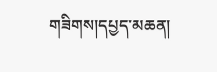གཟིགས།དཔྱད་མཆན།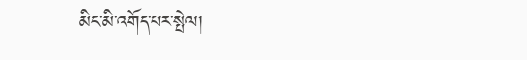མིང་མི་འགོད་པར་སྤེལ།